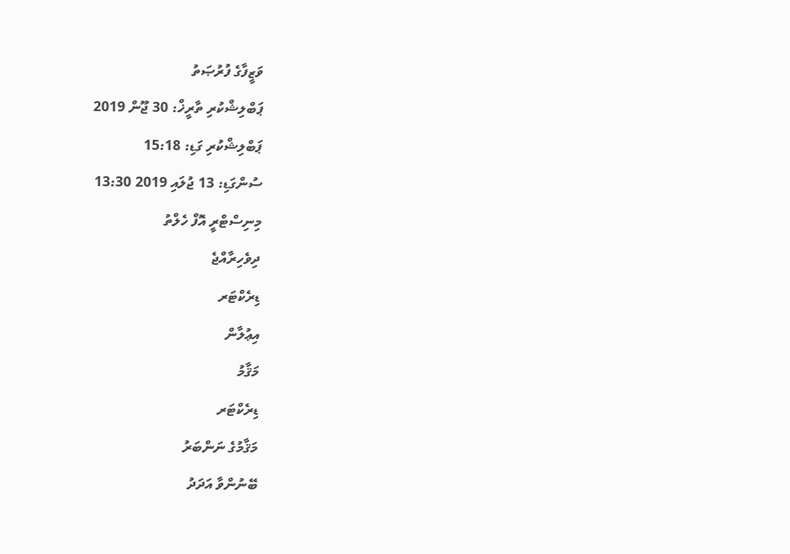ވަޒީފާގެ ފުރުޞަތު
ޕަބްލިޝްކުރި ތާރީޚް: 30 ޖޫން 2019
ޕަބްލިޝްކުރި ގަޑި: 15:18
ސުންގަޑި: 13 ޖުލައި 2019 13:30
މިނިސްޓްރީ އޮފް ހެލްތު
ދިވެހިރާއްޖެ
ޑިރެކްޓަރ
އިޢުލާން
މަޤާމު
ޑިރެކްޓަރ
މަޤާމުގެ ނަންބަރު
ބޭނުންވާ އަދަދު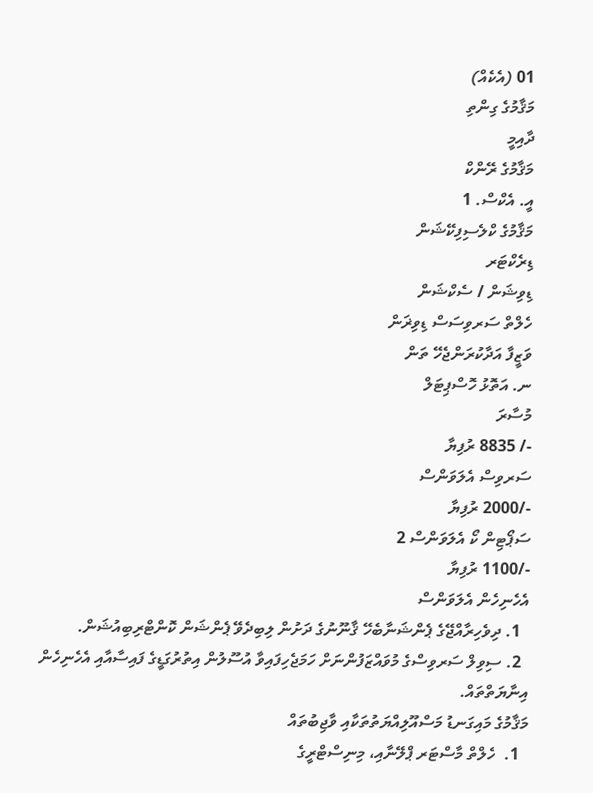01 (އެކެއް)
މަޤާމުގެ ގިންތި
ދާއިމީ
މަޤާމުގެ ރޭންކް
އީ. އެކްސް. 1
މަޤާމުގެ ކްލެސިފިކޭޝަން
ޑިރެކްޓަރ
ޑިވިޝަން / ސެކްޝަން
ހެލްތް ސަރވިސަސް ޑިވިޜަން
ވަޒީފާ އަދާކުރަންޖެހޭ ތަން
ނ. އަތޮޅު ހޮސްޕިޓަލް
މުސާރަ
-/ 8835 ރުފިޔާ
ސަރވިސް އެލަވަންސް
-/2000 ރުފިޔާ
ސަޕޯޓިން ކޯ އެލަވަންސް 2
-/1100 ރުފިޔާ
އެހެނިހެން އެލަވަންސް
  1. ދިވެހިރާއްޖޭގެ ޕެންޝަނާބެހޭ ޤާނޫނުގެ ދަށުން ލިބިދެވޭ ޕެންޝަން ކޮންޓްރިބިއުޝަން.
  2. ސިވިލް ސަރވިސްގެ މުވައްޒަފުންނަށް ހަމަޖެހިފައިވާ އުސޫލުން އިތުރުގަޑީގެ ފައިސާއާއި އެހެނިހެން އިނާޔަތްތައް.
މަޤާމުގެ މައިގަނޑު މަސްއޫލިއްޔަތުތަކާއި ވާޖިބުތައް
  1.  ހެލްތް މާސްޓަރ ޕްލޭނާއި، މިނިސްޓްރީގެ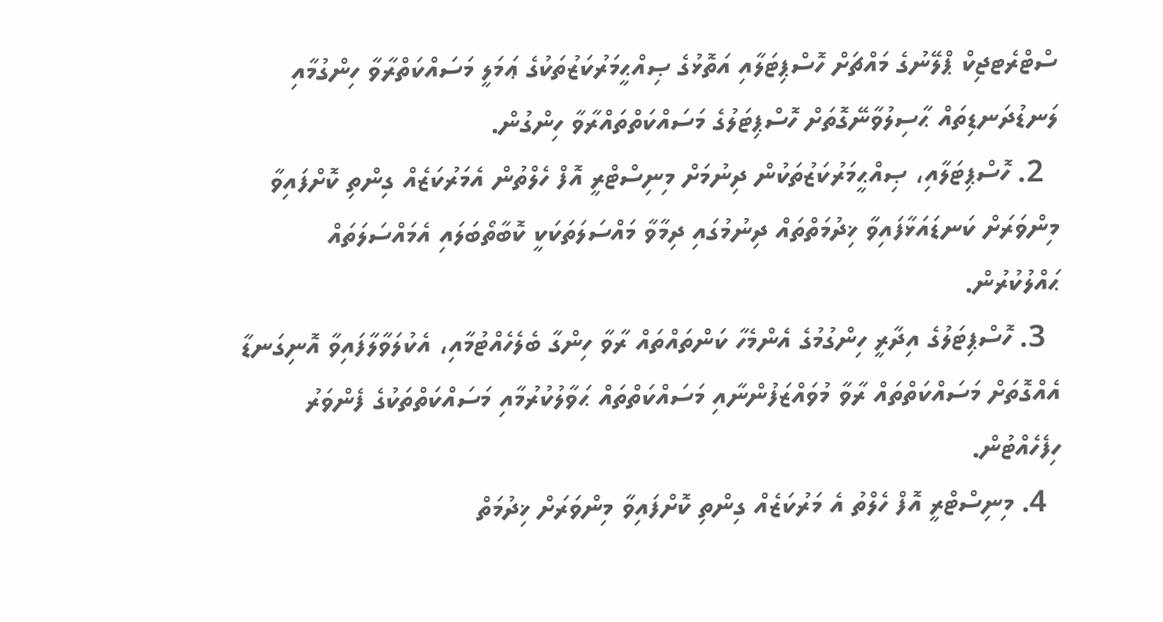ސްޓްރެޓޖިކް ޕްލޭނުގެ މައްޗަށް ހޮސްޕިޓަލާއި އަތޮޅުގެ ޞިއްޙީމަރުކަޒުތަކުގެ ޢަމަލީ މަސައްކަތްރާވާ ހިންގުމާއި ލަނޑުދަނޑިތައް ޙާސިލުވާނޭގޮތަށް ހޮސްޕިޓަލުގެ މަސައްކަތްތައްރާވާ ހިންގުން.
  2. ހޮސްޕިޓަލާއި، ޞިއްޙީމަރުކަޒުތަކުން ދިނުމަށް މިނިސްޓްރީ އޮފް ހެލްތުން އެމަރުކަޒެއް ގިންތި ކޮށްފައިވާ މިންވަރަށް ކަނޑައަޅާފައިވާ ޚިދުމަތްތައް ދިނުމުގައި ދިމާވާ މައްސަލަތަކަކީ ކޮބާތޯބަލައި އެމައްސަލަތައް ޙައްލުކުރުން.
  3. ހޮސްޕިޓަލުގެ އިދާރީ ހިންގުމުގެ އެންމެހާ ކަންތައްތައް ރާވާ ހިންގާ ބެލެހެއްޓުމާއި، އެކުލަވާލާފައިވާ އޮނިގަނޑާ އެއްގޮތަށް މަސައްކަތްތައް ރާވާ މުވައްޒަފުންނާއި މަސައްކަތްތައް ޙަވާލުކުރުމާއި މަސައްކަތްތަކުގެ ފެންވަރު ހިފެހެއްޓުން.
  4. މިނިސްޓްރީ އޮފް ހެލްތު އެ މަރުކަޒެއް ގިންތި ކޮށްފައިވާ މިންވަރަށް ޚިދުމަތް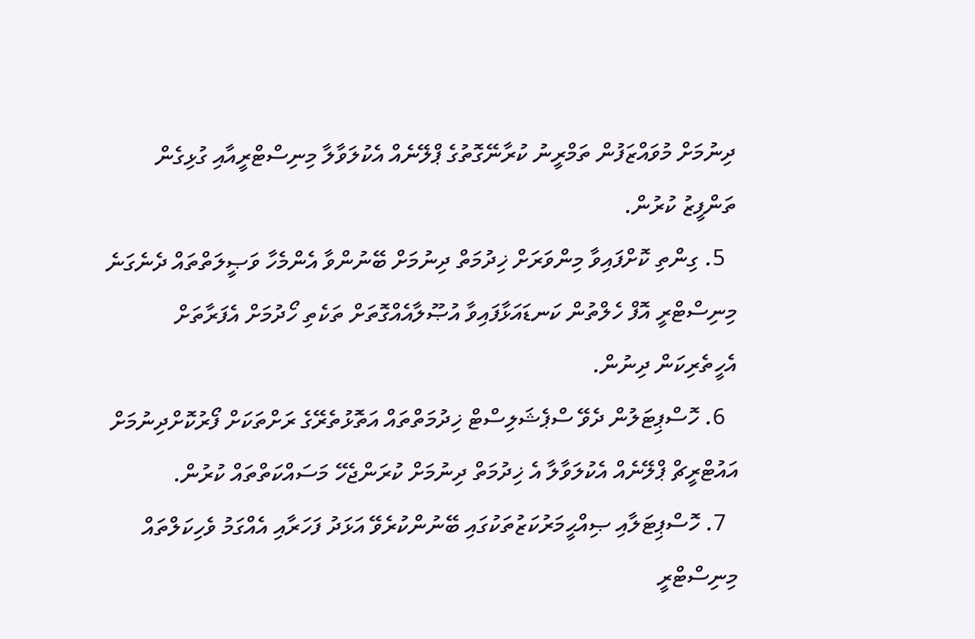ދިނުމަށް މުވައްޒަފުން ތަމްރީނު ކުރާނޭގޮތުގެ ޕްލޭނެއް އެކުލަވާލާ މިނިސްޓްރީއާއި ގުޅިގެން ތަންފީޒު ކުރުން.
  5. ގިންތި ކޮށްފައިވާ މިންވަރަށް ޚިދުމަތް ދިނުމަށް ބޭނުންވާ އެންމެހާ ވަޞީލަތްތައް ދެނެގަނެ މިނިސްޓްރީ އޮފް ހެލްތުން ކަނޑައަޅާފައިވާ އުޞޫލާއެއްގޮތަށް ތަކެތި ހޯދުމަށް އެފަރާތަށް އެހީތެރިކަން ދިނުން.
  6. ހޮސްޕިޓަލުން ދެވޭ ސްޕެޝަލިސްޓް ޚިދުމަތްތައް އަތޮޅުތެރޭގެ ރަށްތަކަށް ފޯރުކޮށްދިނުމަށް އައުޓްރީޗް ޕްލޭނެއް އެކުލަވާލާ އެ ޚިދުމަތް ދިނުމަށް ކުރަންޖެހޭ މަސައްކަތްތައް ކުރުން.
  7. ހޮސްޕިޓަލާއި ޞިއްޙީމަރުކަޒުތަކުގައި ބޭނުންކުރެވޭ އަޅަދު ފަހަރާއި އެއްގަމު ވެހިކަލްތައް މިނިސްޓްރީ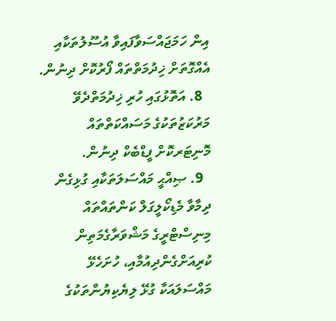އިން ހަމަޖައްސަވާފައިވާ އުސޫލުތަކާއި އެއްގޮތަށް ޚިދުމަތްތައް ފޯރުކޮށް ދިނުން.
  8. އަތޮޅުގައި ހުރި ޚިދުމަތްދެވޭ މަރުކަޒުތަކުގެ މަސައްކަތްތައް މޮނިޓަރކޮށް ފީޑްބެކް ދިނުން.
  9. ޞިއްޙީ މައްސަލަތަކާއި ގުޅިގެން ދިމާވާ މެޑިކޯލީގަލް ކަންތައްތައް މިނިސްޓްރީގެ މަޝްވަރާގެމަތިން ކުރިއަށްގެންދިއުމާއި، ހުށަހެޅޭ މައްސަލައަކާ ގުޅޭ ލިޔެކިޔުންތަކުގެ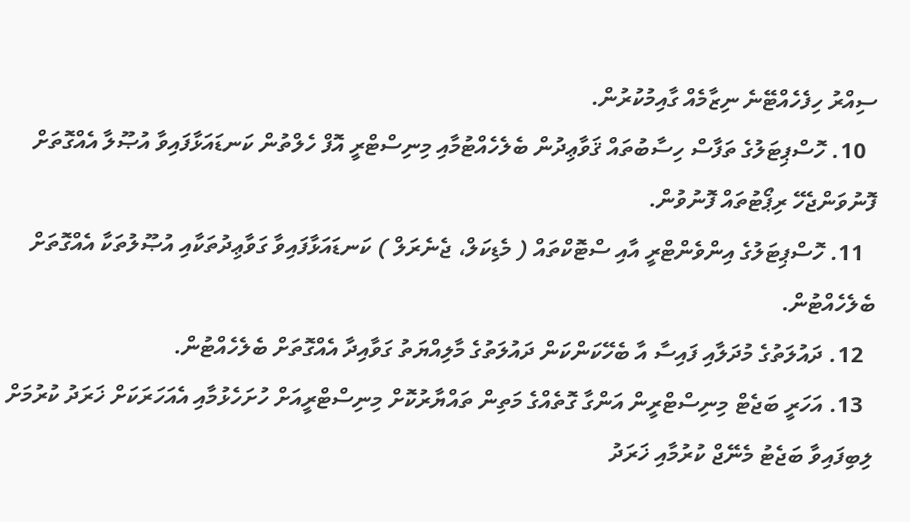ސިއްރު ހިފެހެއްޓޭނެ ނިޒާމެއް ގާއިމުކުރުން.
  10. ހޮސްޕިޓަލުގެ ތަފާސް ހިސާބުތައް ޤަވާޢިދުން ބެލެހެއްޓުމާއި މިނިސްޓްރީ އޮފް ހެލްތުން ކަނޑައަޅާފައިވާ އުޞޫލާ އެއްގޮތަށް ފޮނުވަންޖެހޭ ރިޕޯޓުތައް ފޮނުވުން.
  11. ހޮސްޕިޓަލުގެ އިންވެންޓްރީ އާއި ސްޓޮކްތައް ( މެޑިކަލް، ޖެނެރަލް ) ކަނޑައަޅާފައިވާ ގަވާޢިދުތަކާއި އުޞޫލުތަކާ އެއްގޮތަށް ބެލެހެއްޓުން.
  12. ދައުލަތުގެ މުދަލާއި ފައިސާ އާ ބެހޭކަންކަން ދައުލަތުގެ މާލިއްޔަތު ގަވާއިދާ އެއްގޮތަށް ބެލެހެއްޓުން.
  13. އަހަރީ ބަޖެޓް މިނިސްޓްރީން އަންގާ ގޮތެއްގެ މަތިން ތައްޔާރުކޮށް މިނިސްޓްރީއަށް ހުށަހެޅުމާއި އެއަހަރަކަށް ޚަރަދު ކުރުމަށް ލިބިފައިވާ ބަޖެޓު މެނޭޖް ކުރުމާއި ޚަރަދު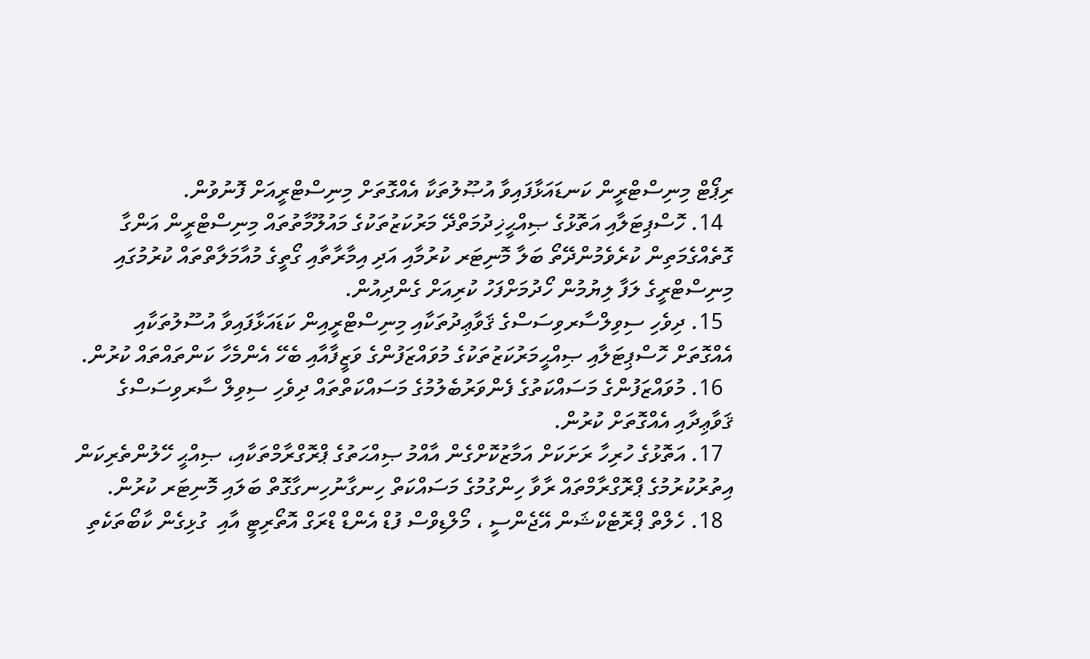ރިޕޯޓް މިނިސްޓްރީން ކަނޑައަޅާފައިވާ އުޞޫލުތަކާ އެއްގޮތަށް މިނިސްޓްރީއަށް ފޮނުވުން.
  14. ހޮސްޕިޓަލާއި އަތޮޅުގެ ޞިއްޙީޚިދުމަތްދޭ މަރުކަޒުތަކުގެ މައުލޫމާތުތައް މިނިސްޓްރީން އަންގާ ގޮތެއްގެމަތިން ކުރެވެމުންދޭތޯ ބަލާ މޮނިޓަރ ކުރުމާއި އަދި އިމާރާތާއި ގޯތީގެ މުއާމަލާތްތައް ކުރުމުގައި މިނިސްޓްރީގެ ލަފާ ލިޔުމުން ހޯދުމަށްފަހު ކުރިއަށް ގެންދިއުން.
  15. ދިވެހި ސިވިލްސާރވިސަސްގެ ޤަވާޢިދުތަކާއި މިނިސްޓްރީއިން ކަޑައަޅާފައިވާ އުސޫލުތަކާއި އެއްގޮތަށް ހޮސްޕިޓަލާއި ޞިއްޙީމަރުކަޒުތަކުގެ މުވައްޒަފުންގެ ވަޒީފާއާއި ބެހޭ އެންމެހާ ކަންތައްތައް ކުރުން.
  16. މުވައްޒަފުންގެ މަސައްކަތުގެ ފެންވަރުބެލުމުގެ މަސައްކަތްތައް ދިވެހި ސިވިލް ސާރވިސަސްގެ ޤަވާޢިދާއި އެއްގޮތަށް ކުރުން.
  17. އަތޮޅުގެ ހުރިހާ ރަށަކަށް އަމާޒުކޮށްގެން އާއްމު ޞިއްޙަތުގެ ޕްރޮގްރާމްތަކާއި، ޞިއްޙީ ހޭލުންތެރިކަން އިތުރުކުރުމުގެ ޕްރޮގްރާމްތައް ރާވާ ހިންގުމުގެ މަސައްކަތް ހިނގާނުހިނގާގޮތް ބަލައި މޮނިޓަރ ކުރުން.
  18. ހެލްތް ޕްރޮޓެކްޝަން އޭޖެންސީ ، މޯލްޑިވްސް ފުޑް އެންޑް ޑްރަގް އޮތޯރިޓީ އާއި  ގުޅިގެން ކާބޯތަކެތި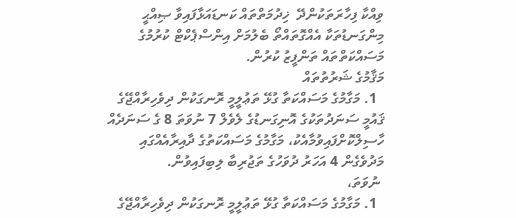ވިއްކާ ފިހާރަތަކުންދޭ  ޚިދުމަތްތައް ކަނޑައަޅާފައިވާ ޞިއްޙީ މިންގަނޑުތަކާ އެއްގޮތައްތޯ ބެލުމަށް އިންސްޕެކްޓް ކުރުމުގެ މަސައްކަތްތައް ތަންފީޒު ކުރުން.
މަޤާމުގެ ޝަރުތުތައް
  1. މަގާމުގެ މަސައްކަތާ ގުޅޭ ތަޢުލީމީ ރޮނގަކުން ދިވެހިރާއްޖޭގެ ޤައުމީ ސަނަދުތަކުގެ އޮނިގަނޑުގެ ލެވެލް 7 ނުވަތަ 8 ގެ ސަނަދެއް ހާސިލްކޮށްފައިވުމާއެކު، މަގާމުގެ މަސައްކަތުގެ ދާއިރާއެއްގައި މަދުވެގެން 4 އަހަރު ދުވަހުގެ ތަޖުރިބާ ލިބިފައިވުން.
 ނުވަތަ،
  1. މަގާމުގެ މަސައްކަތާ ގުޅޭ ތަޢުލީމީ ރޮނގަކުން ދިވެހިރާއްޖޭގެ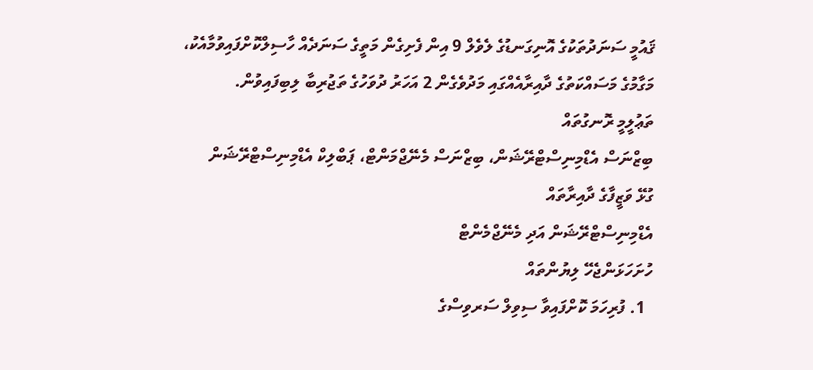ޤައުމީ ސަނަދުތަކުގެ އޮނިގަނޑުގެ ލެވެލް 9 އިން ފެށިގެން މަތީގެ ސަނަދެއް ހާސިލްކޮށްފައިވުމާއެކު، މަގާމުގެ މަސައްކަތުގެ ދާއިރާއެއްގައި މަދުވެގެން 2 އަހަރު ދުވަހުގެ ތަޖުރިބާ ލިބިފައިވުން.
ތަޢުލީމީ ރޮނގުތައް
ބިޒްނަސް އެޑްމިނިސްޓްރޭޝަން، ބިޒްނަސް މެނޭޖްމަންޓް، ޕަބްލިކް އެޑްމިނިސްޓްރޭޝަން
ގުޅޭ ވަޒީފާގެ ދާއިރާތައް
އެޑްމިނިސްޓްރޭޝަން އަދި މެނޭޖްމެންޓް
ހުށަހަޅަންޖެހޭ ލިޔުންތައް
  1. ފުރިހަމަ ކޮށްފައިވާ ސިވިލް ސަރވިސްގެ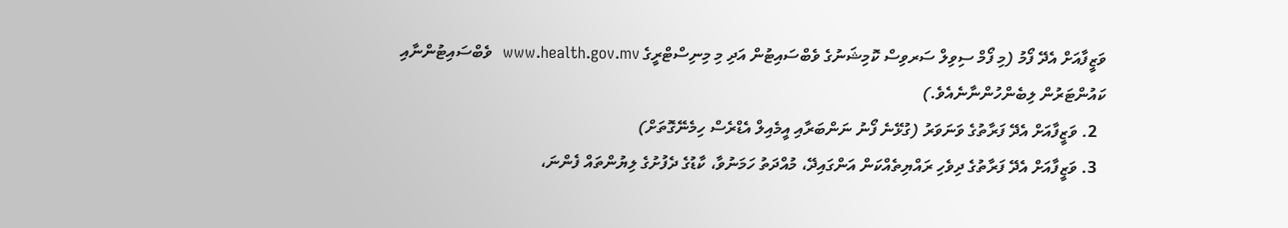ވަޒީފާއަށް އެދޭ ފޯމު (މި ފޯމް ސިވިލް ސަރވިސް ކޮމިޝަނުގެ ވެބްސައިޓުން އަދި މި މިނިސްޓްރީގެ www.health.gov.mv  ވެބްސައިޓުންނާއި ކައުންޓަރުން ލިބެންހުންނާނެއެވެ.)
  2. ވަޒީފާއަށް އެދޭ ފަރާތުގެ ވަނަވަރު (ގުޅޭނެ ފޯނު ނަންބަރާއި އީމެއިލް އެޑްރެސް ހިމެނޭގޮތަށް)
  3. ވަޒީފާއަށް އެދޭ ފަރާތުގެ ދިވެހި ރައްޔިތެއްކަން އަންގައިދޭ، މުއްދަތު ހަމަނުވާ، ކާޑުގެ ދެފުށުގެ ލިޔުންތައް ފެންނަ،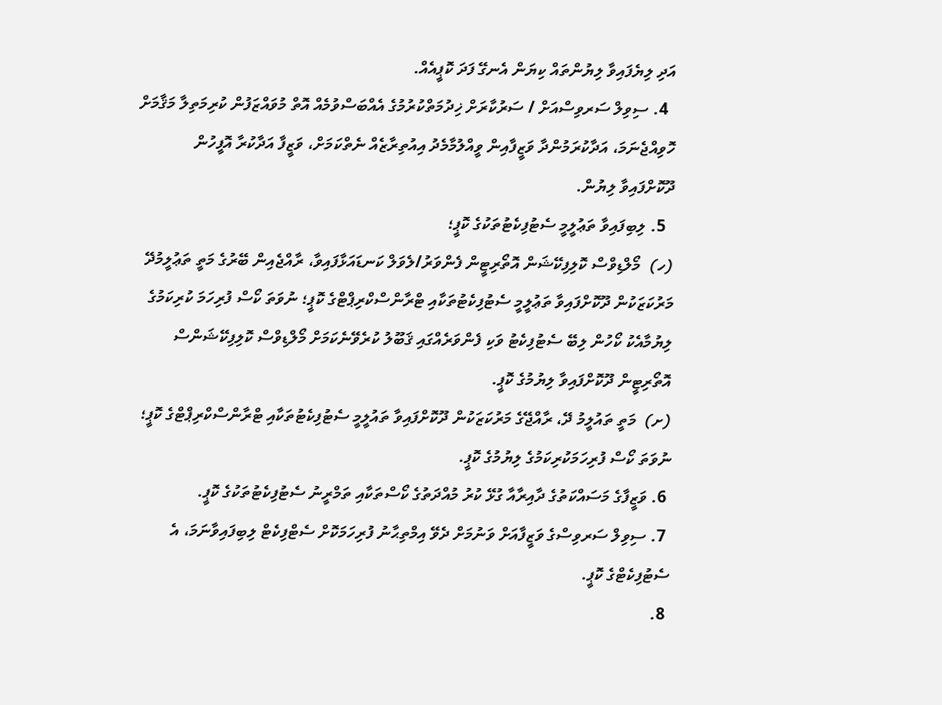އަދި ލިޔެފައިވާ ލިޔުންތައް ކިޔަން އެނގޭ ފަދަ ކޮޕީއެއް.
  4. ސިވިލް ސަރވިސްއަށް / ސަރުކާރަށް ޚިދުމަތްކުރުމުގެ އެއްބަސްވުމެއް އޮތް މުވައްޒަފުން ކުރިމަތިލާ މަޤާމަށް ހޮވިއްޖެނަމަ، އަދާކުރަމުންދާ ވަޒީފާއިން ވީއްލުމާމެދު އިއުތިރާޒެއް ނެތްކަމަށް، ވަޒީފާ އަދާކުރާ އޮފީހުން ދޫކޮށްފައިވާ ލިޔުން.
  5. ލިބިފައިވާ ތަޢުލީމީ ސެޓުފިކެޓުތަކުގެ ކޮޕީ؛
(ހ)  މޯލްޑިވްސް ކޮލިފިކޭޝަން އޮތޯރިޓީން ފެންވަރު/ލެވަލް ކަނޑައަޅާފައިވާ، ރާއްޖެއިން ބޭރުގެ މަތީ ތަޢުލީމުދޭ މަރުކަޒަކުން ދޫކޮށްފައިވާ ތަޢުލީމީ ސެޓުފިކެޓުތަކާއި ޓްރާންސްކްރިޕްޓްގެ ކޮޕީ؛ ނުވަތަ ކޯސް ފުރިހަމަ ކުރިކަމުގެ ލިޔުމާއެކު ކޯހުން ލިބޭ ސެޓުފިކެޓު ވަކި ފެންވަރެއްގައި ޤަބޫލު ކުރެވޭނެކަމަށް މޯލްޑިވްސް ކޮލިފިކޭޝަންސް އޮތޯރިޓީން ދޫކޮށްފައިވާ ލިޔުމުގެ ކޮޕީ.
(ށ)  މަތީ ތައުލީމު ދޭ، ރާއްޖޭގެ މަރުކަޒަކުން ދޫކޮށްފައިވާ ތައުލީމީ ސެޓުފިކެޓުތަކާއި ޓްރާންސްކްރިޕްޓްގެ ކޮޕީ؛ ނުވަތަ ކޯސް ފުރިހަމަކުރިކަމުގެ ލިޔުމުގެ ކޮޕީ.
 6. ވަޒީފާގެ މަސައްކަތުގެ ދާއިރާއާ ގުޅޭ ކުރު މުއްދަތުގެ ކޯސްތަކާއި ތަމްރީނު ސެޓުފިކެޓުތަކުގެ ކޮޕީ.
 7. ސިވިލް ސަރވިސްގެ ވަޒީފާއަށް ވަނުމަށް ދެވޭ އިމްތިޙާނު ފުރިހަމަކޮށް ސެޓްފިކެޓް ލިބިފައިވާނަމަ، އެ ސެޓުފިކެޓްގެ ކޮޕީ.
 8.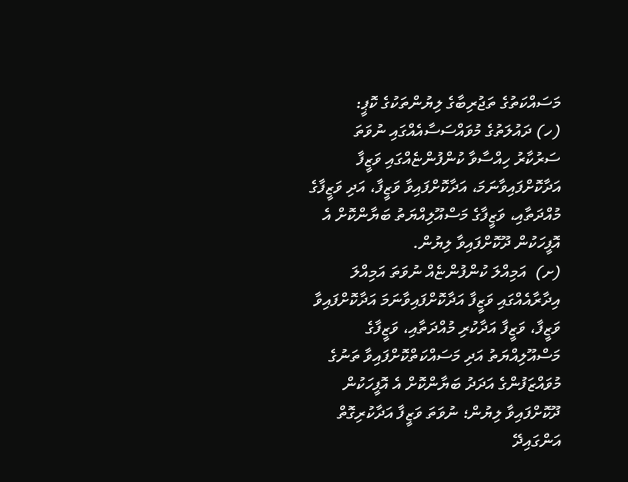މަސައްކަތުގެ ތަޖުރިބާގެ ލިޔުންތަކުގެ ކޮޕީ:
(ހ) ދައުލަތުގެ މުވައްސަސާއެއްގައި ނުވަތަ ސަރުކާރު ހިއްސާވާ ކުންފުންޏެއްގައި ވަޒީފާ އަދާކޮށްފައިވާނަމަ، އަދާކޮށްފައިވާ ވަޒީފާ، އަދި ވަޒީފާގެ މުއްދަތާއި، ވަޒީފާގެ މަސްއޫލިއްޔަތު ބަޔާންކޮށް އެ އޮފީހަކުން ދޫކޮށްފައިވާ ލިޔުން.
(ށ)  އަމިއްލަ ކުންފުންޏެއް ނުވަތަ އަމިއްލަ އިދާރާއެއްގައި ވަޒީފާ އަދާކޮށްފައިވާނަމަ އަދާކޮށްފައިވާ ވަޒީފާ، ވަޒީފާ އަދާކުރި މުއްދަތާއި، ވަޒީފާގެ މަސްއޫލިއްޔަތު އަދި މަސައްކަތްކޮށްފައިވާ ތަނުގެ މުވައްޒަފުންގެ އަދަދު ބަޔާންކޮށް އެ އޮފީހަކުން ދޫކޮށްފައިވާ ލިޔުން؛ ނުވަތަ ވަޒީފާ އަދާކުރިގޮތް އަންގައިދޭ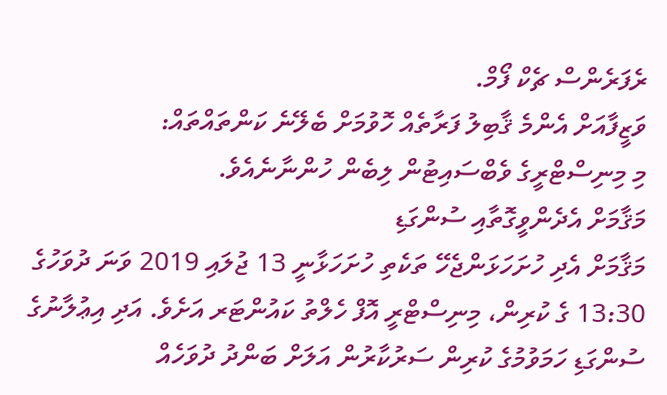ރެފަރެންސް ޗެކް ފޯމް.
ވަޒީފާއަށް އެންމެ ޤާބިލު ފަރާތެއް ހޮވުމަށް ބެލޭނެ ކަންތައްތައް:
މި މިނިސްޓްރީގެ ވެބްސައިޓުން ލިބެން ހުންނާނެއެވެ.
މަޤާމަށް އެދެންވީގޮތާއި ސުންގަޑި
މަޤާމަށް އެދި ހުށަހަޅަންޖެހޭ ތަކެތި ހުށަހަޅާނީ 13 ޖުލައި 2019 ވަނަ ދުވަހުގެ 13:30 ގެ ކުރިން، މިނިސްޓްރީ އޮފް ހެލްތު ކައުންޓަރ އަށެވެ. އަދި އިޢުލާނުގެ ސުންގަޑި ހަމަވުމުގެ ކުރިން ސަރުކާރުން އަލަށް ބަންދު ދުވަހެއް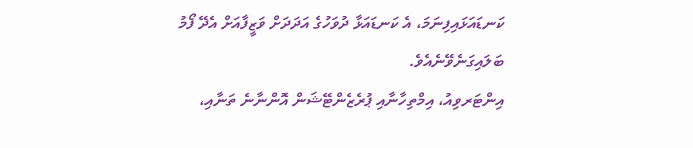ކަނޑައަޅައިފިނަމަ، އެ ކަނޑައަޅާ ދުވަހުގެ އަދަދަށް ވަޒީފާއަށް އެދޭ ފޯމު ބަލައިގަނެވޭނެއެވެ.
އިންޓަރވިއު، އިމްތިހާނާއި ޕުރެޒެންޓޭޝަން އޮންނާނެ ތަނާއި،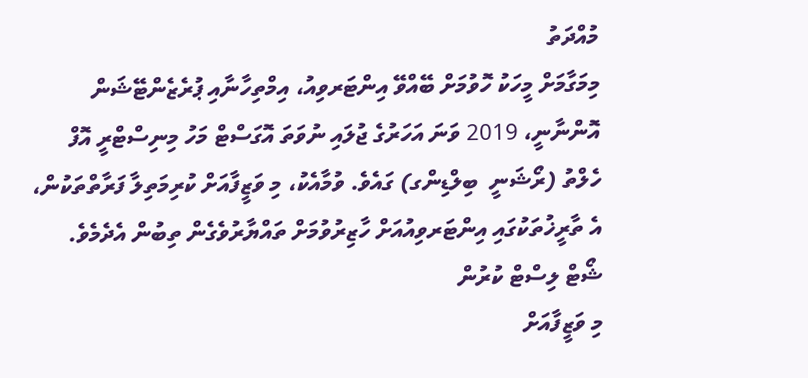މުއްދަތު
މިމަގާމަށް މީހަކު ހޮވުމަށް ބޭއްވޭ އިންޓަރވިއު، އިމްތިހާނާއި ޕުރެޒެންޓޭޝަން އޮންނާނީ، 2019 ވަނަ އަހަރުގެ ޖުލައި ނުވަތަ އޮގަސްޓް މަހު މިނިސްޓްރީ އޮފް ހެލްތު (ރޯޝަނީ  ބިލްޑިންގ) ގައެވެ. ވުމާއެކު، މި ވަޒީފާއަށް ކުރިމަތިލާ ފަރާތްތަކުން، އެ ތާރީޚުތަކުގައި އިންޓަރވިއުއަށް ހާޒިރުވުމަށް ތައްޔާރުވެގެން ތިބުން އެދެމެވެ.
ޝޯޓް ލިސްޓް ކުރުން
މި ވަޒީފާއަށް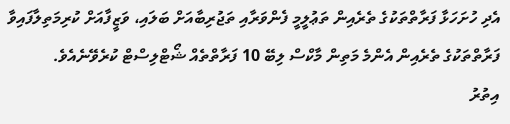އެދި ހުށަހަޅާ ފަރާތްތަކުގެ ތެރެއިން ތަޢުލީމީ ފެންވަރާއި ތަޖުރިބާއަށް ބަލައި، ވަޒީފާއަށް ކުރިމަތިލާފައިވާ ފަރާތްތަކުގެ ތެރެއިން އެންމެ މަތިން މާކްސް ލިބޭ 10 ފަރާތްތެއް ޝޯޓްލިސްޓް ކުރެވޭނެއެވެ.
އިތުރު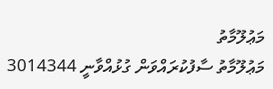މަޢުލޫމާތު
މަޢުލޫމާތު ސާފުކުރައްވަން ގުޅުއްވާނީ 3014344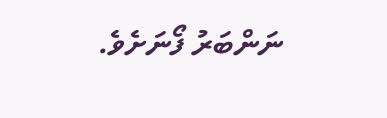ނަންބަރު ފޯނަށެވެ.